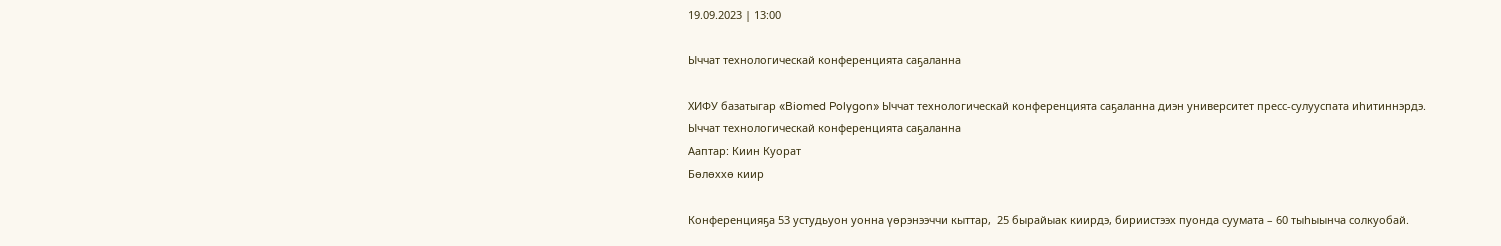19.09.2023 | 13:00

Ыччат технологическай конференцията саҕаланна

ХИФУ базатыгар «Biomed Polygon» Ыччат технологическай конференцията саҕаланна диэн университет пресс-сулууспата иһитиннэрдэ.
Ыччат технологическай конференцията саҕаланна
Ааптар: Киин Куорат
Бөлөххө киир

Конференцияҕа 53 устудьуон уонна үөрэнээччи кыттар,  25 бырайыак киирдэ, бириистээх пуонда суумата – 60 тыһыынча солкуобай.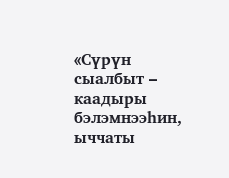«Сүрүн сыалбыт – каадыры бэлэмнээһин, ыччаты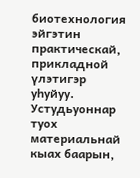биотехнология эйгэтин практическай, прикладной үлэтигэр уһуйуу. Устудьуоннар туох  материальнай кыах баарын,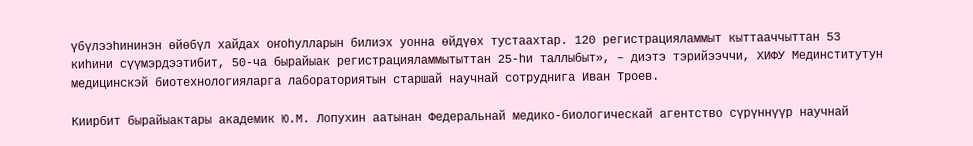үбүлээһининэн өйөбүл хайдах оҥоһулларын билиэх уонна өйдүөх тустаахтар. 120 регистрацияламмыт кыттааччыттан 53 киһини сүүмэрдээтибит, 50-ча бырайыак регистрацияламмытыттан 25-һи таллыбыт», – диэтэ тэрийээччи, ХИФУ Мединститутун медицинскэй биотехнологияларга лабораториятын старшай научнай сотруднига Иван Троев.

Киирбит бырайыактары академик Ю.М. Лопухин аатынан Федеральнай медико-биологическай агентство сүрүннүүр научнай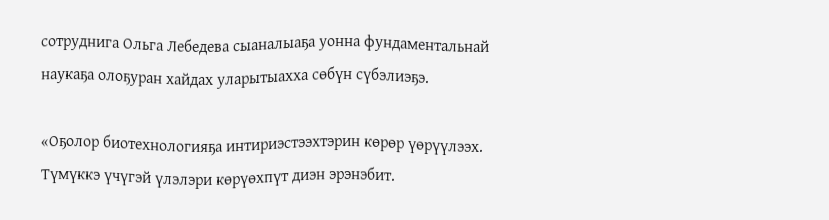сотруднига Ольга Лебедева сыаналыаҕа уонна фундаментальнай наукаҕа олоҕуран хайдах уларытыахха сөбүн сүбэлиэҕэ.

«Оҕолор биотехнологияҕа интириэстээхтэрин көрөр үөрүүлээх. Түмүккэ үчүгэй үлэлэри көрүөхпүт диэн эрэнэбит.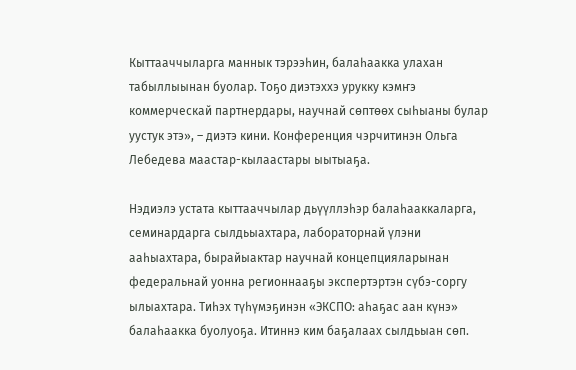Кыттааччыларга маннык тэрээһин, балаһаакка улахан табыллыынан буолар. Тоҕо диэтэххэ урукку кэмҥэ коммерческай партнердары, научнай сөптөөх сыһыаны булар уустук этэ», – диэтэ кини. Конференция чэрчитинэн Ольга Лебедева маастар-кылаастары ыытыаҕа.

Нэдиэлэ устата кыттааччылар дьүүллэһэр балаһааккаларга, семинардарга сылдьыахтара, лабораторнай үлэни ааһыахтара, бырайыактар научнай концепцияларынан федеральнай уонна регионнааҕы экспертэртэн сүбэ-соргу ылыахтара. Тиһэх түһүмэҕинэн «ЭКСПО: аһаҕас аан күнэ» балаһаакка буолуоҕа. Итиннэ ким баҕалаах сылдьыан сөп.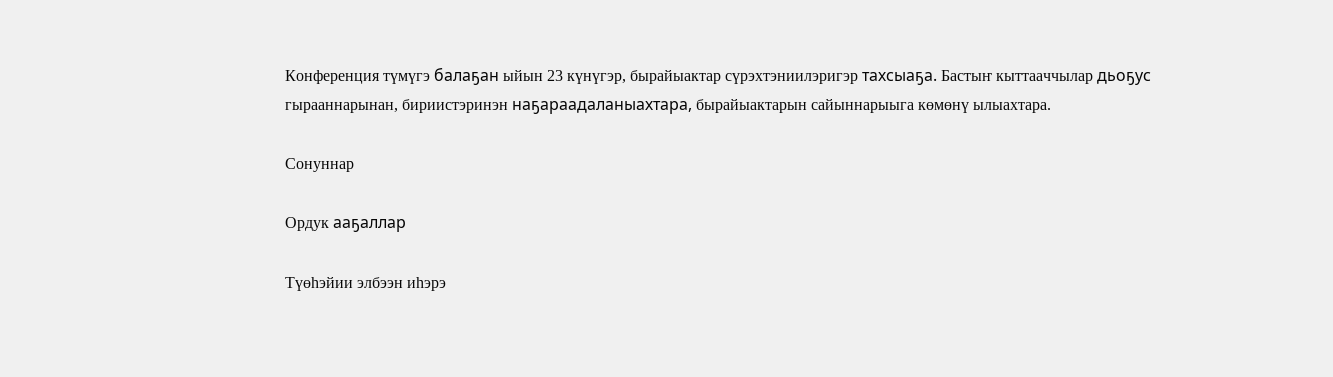Конференция түмүгэ балаҕан ыйын 23 күнүгэр, бырайыактар сүрэхтэниилэригэр тахсыаҕа. Бастыҥ кыттааччылар дьоҕус гырааннарынан, бириистэринэн наҕараадаланыахтара, бырайыактарын сайыннарыыга көмөнү ылыахтара.

Сонуннар

Ордук ааҕаллар

Түөһэйии элбээн иһэрэ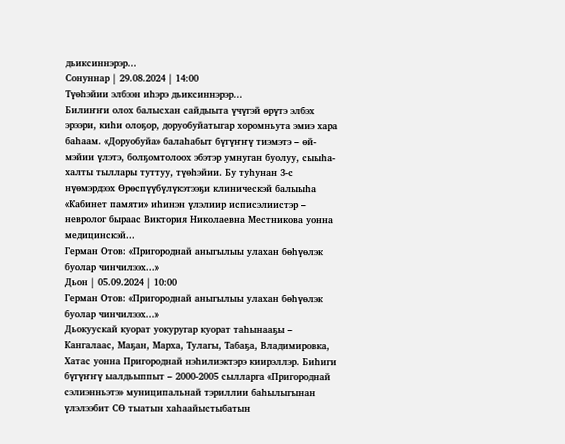дьиксиннэрэр...
Сонуннар | 29.08.2024 | 14:00
Түөһэйии элбээн иһэрэ дьиксиннэрэр...
Билиҥҥи олох балысхан сайдыыта үчүгэй өрүтэ элбэх эрээри, киһи олоҕор, доруобуйатыгар хоромньута эмиэ хара баһаам. «Доруобуйа» балаһабыт бүгүҥҥү тиэмэтэ – өй-мэйии үлэтэ, болҕомтолоох эбэтэр умнуган буолуу, сыыһа-халты тыллары туттуу, түөһэйии. Бу туһунан 3-с нүөмэрдээх Өрөспүүбүлүкэтээҕи клиническэй балыыһа «Кабинет памяти» иһинэн үлэлиир исписэлиистэр – невролог быраас Виктория Николаевна Местникова уонна медицинскэй...
Герман Отов: «Пригороднай аныгылыы улахан бөһүөлэк буолар чинчилээх...»
Дьон | 05.09.2024 | 10:00
Герман Отов: «Пригороднай аныгылыы улахан бөһүөлэк буолар чинчилээх...»
Дьокуускай куорат уокуругар куорат таһынааҕы – Кангалаас, Маҕан, Марха, Тулагы, Табаҕа, Владимировка, Хатас уонна Пригороднай нэһилиэктэрэ киирэллэр. Биһиги бүгүҥҥү ыалдьыппыт – 2000-2005 сылларга «Пригороднай сэлиэнньэтэ» муниципальнай тэриллии баһылыгынан үлэлээбит СӨ тыатын хаһаайыстыбатын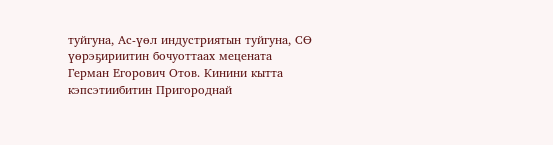туйгуна, Ас-үөл индустриятын туйгуна, СӨ үөрэҕириитин бочуоттаах мецената Герман Егорович Отов. Кинини кытта  кэпсэтиибитин Пригороднай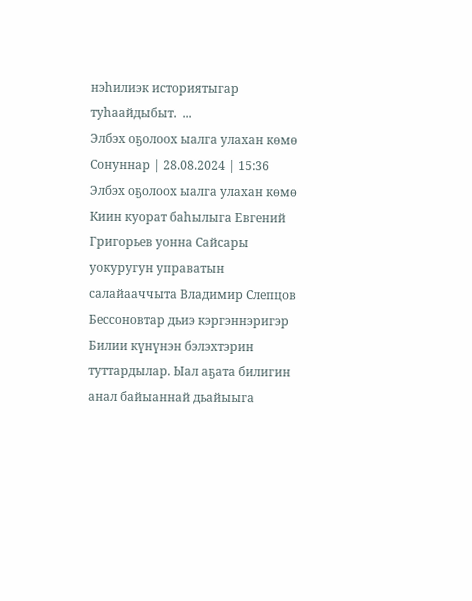нэһилиэк историятыгар туһаайдыбыт.  ...
Элбэх оҕолоох ыалга улахан көмө
Сонуннар | 28.08.2024 | 15:36
Элбэх оҕолоох ыалга улахан көмө
Киин куорат баһылыга Евгений Григорьев уонна Сайсары уокуругун управатын салайааччыта Владимир Слепцов Бессоновтар дьиэ кэргэннэригэр Билии күнүнэн бэлэхтэрин туттардылар. Ыал аҕата билигин анал байыаннай дьайыыга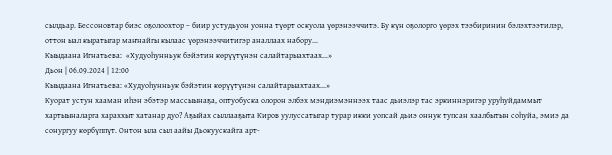сылдьар. Бессоновтар биэс оҕолоохтор – биир устудьуон уонна түөрт оскуола үөрэнээччитэ. Бу күн оҕолорго үөрэх тээбиринин бэлэхтээтилэр, оттон ыал кыратыгар маҥнайгы кылаас үөрэнээччитигэр аналлаах набору...
Кыыдаана Игнатьева:  «Худуоһунньук бэйэтин көрүүтүнэн салайтарыахтаах...»
Дьон | 06.09.2024 | 12:00
Кыыдаана Игнатьева: «Худуоһунньук бэйэтин көрүүтүнэн салайтарыахтаах...»
Куорат устун хааман иһэн эбэтэр массыынаҕа, оптуобуска олорон элбэх мэндиэмэннээх таас дьиэлэр тас эркиннэригэр уруһуйдаммыт хартыыналарга хараххыт хатанар дуо? Аҕыйах сыллааҕыта Киров уулуссатыгар турар икки уопсай дьиэ оннук тупсан хаалбытын соһуйа, эмиэ да сонургуу көрбүппүт. Онтон ыла сыл аайы Дьокуускайга арт-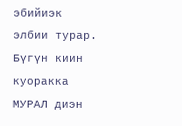эбийиэк элбии турар. Бүгүн киин куоракка МУРАЛ диэн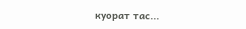куорат тас...